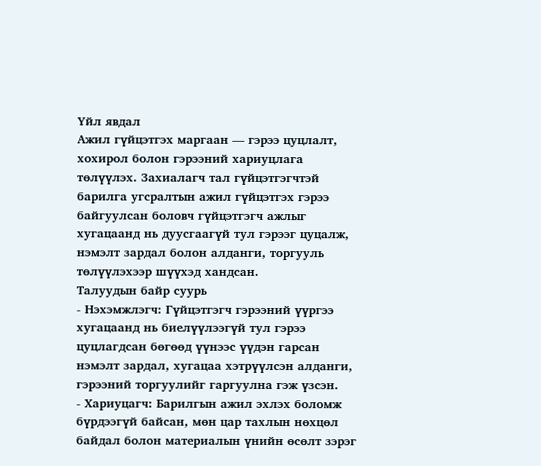Үйл явдал
Ажил гүйцэтгэх маргаан — гэрээ цуцлалт, хохирол болон гэрээний хариуцлага төлүүлэх. Захиалагч тал гүйцэтгэгчтэй барилга угсралтын ажил гүйцэтгэх гэрээ байгуулсан боловч гүйцэтгэгч ажлыг хугацаанд нь дуусгаагүй тул гэрээг цуцалж, нэмэлт зардал болон алданги, торгууль төлүүлэхээр шүүхэд хандсан.
Талуудын байр суурь
- Нэхэмжлэгч: Гүйцэтгэгч гэрээний үүргээ хугацаанд нь биелүүлээгүй тул гэрээ цуцлагдсан бөгөөд үүнээс үүдэн гарсан нэмэлт зардал, хугацаа хэтрүүлсэн алданги, гэрээний торгуулийг гаргуулна гэж үзсэн.
- Хариуцагч: Барилгын ажил эхлэх боломж бүрдээгүй байсан, мөн цар тахлын нөхцөл байдал болон материалын үнийн өсөлт зэрэг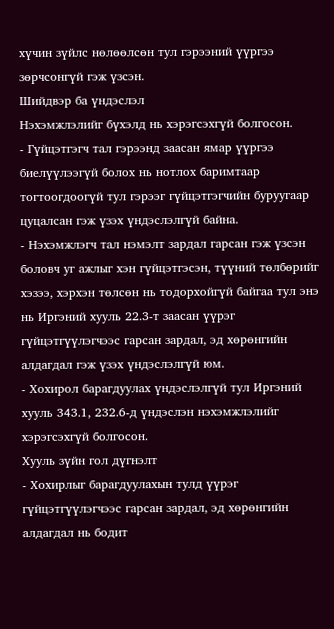хүчин зүйлс нөлөөлсөн тул гэрээний үүргээ зөрчсонгүй гэж үзсэн.
Шийдвэр ба үндэслэл
Нэхэмжлэлийг бүхэлд нь хэрэгсэхгүй болгосон.
- Гүйцэтгэгч тал гэрээнд заасан ямар үүргээ биелүүлээгүй болох нь нотлох баримтаар тогтоогдоогүй тул гэрээг гүйцэтгэгчийн буруугаар цуцалсан гэж үзэх үндэслэлгүй байна.
- Нэхэмжлэгч тал нэмэлт зардал гарсан гэж үзсэн боловч уг ажлыг хэн гүйцэтгэсэн, түүний төлбөрийг хэзээ, хэрхэн төлсөн нь тодорхойгүй байгаа тул энэ нь Иргэний хууль 22.3-т заасан үүрэг гүйцэтгүүлэгчээс гарсан зардал, эд хөрөнгийн алдагдал гэж үзэх үндэслэлгүй юм.
- Хохирол барагдуулах үндэслэлгүй тул Иргэний хууль 343.1, 232.6-д үндэслэн нэхэмжлэлийг хэрэгсэхгүй болгосон.
Хууль зүйн гол дүгнэлт
- Хохирлыг барагдуулахын тулд үүрэг гүйцэтгүүлэгчээс гарсан зардал, эд хөрөнгийн алдагдал нь бодит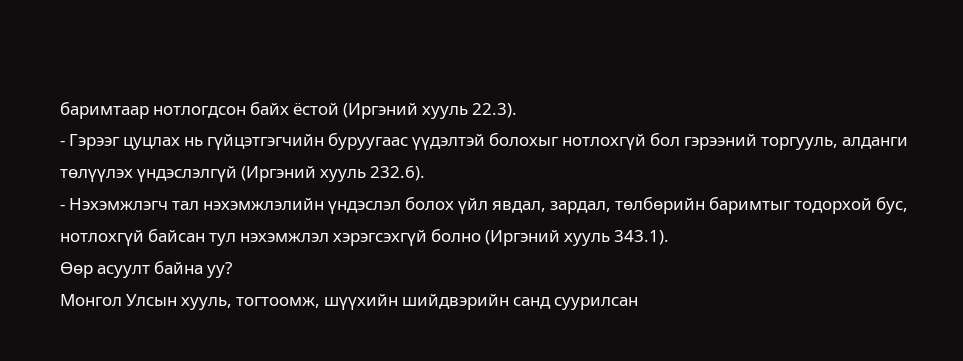баримтаар нотлогдсон байх ёстой (Иргэний хууль 22.3).
- Гэрээг цуцлах нь гүйцэтгэгчийн буруугаас үүдэлтэй болохыг нотлохгүй бол гэрээний торгууль, алданги төлүүлэх үндэслэлгүй (Иргэний хууль 232.6).
- Нэхэмжлэгч тал нэхэмжлэлийн үндэслэл болох үйл явдал, зардал, төлбөрийн баримтыг тодорхой бус, нотлохгүй байсан тул нэхэмжлэл хэрэгсэхгүй болно (Иргэний хууль 343.1).
Өөр асуулт байна уу?
Монгол Улсын хууль, тогтоомж, шүүхийн шийдвэрийн санд суурилсан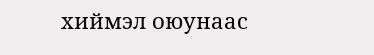хиймэл оюунаас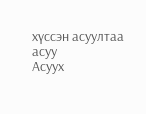хүссэн асуултаа асуу
Асуух